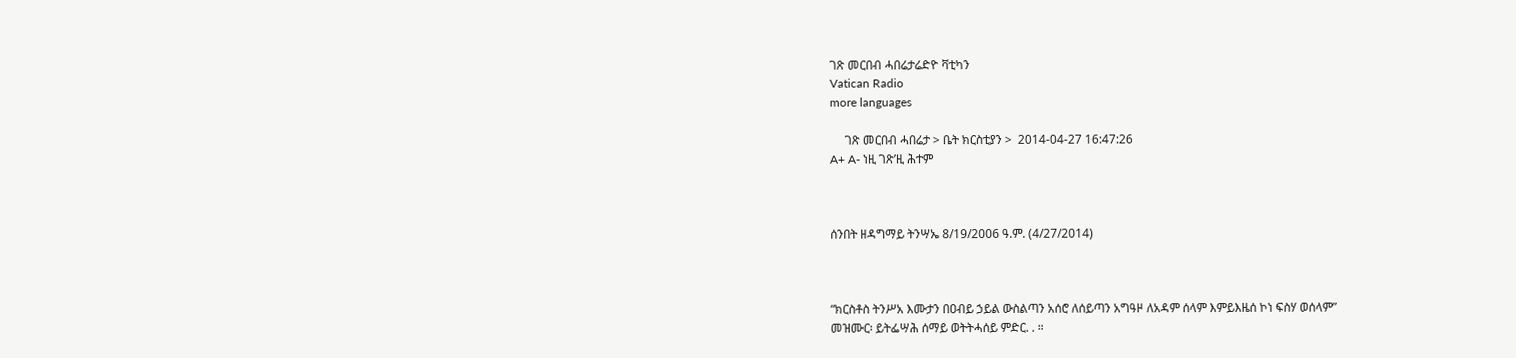ገጽ መርበብ ሓበሬታሬድዮ ቫቲካን
Vatican Radio
more languages

     ገጽ መርበብ ሓበሬታ > ቤት ክርስቲያን >  2014-04-27 16:47:26
A+ A- ነዚ ገጽ’ዚ ሕተም



ሰንበት ዘዳግማይ ትንሣኤ 8/19/2006 ዓ.ም. (4/27/2014)



“ክርስቶስ ትንሥአ እሙታን በዐብይ ኃይል ውስልጣን አሰሮ ለሰይጣን አግዓዞ ለአዳም ሰላም እምይእዜሰ ኮነ ፍስሃ ወሰላም”
መዝሙር፡ ይትፌሣሕ ሰማይ ወትትሓሰይ ምድር. . ።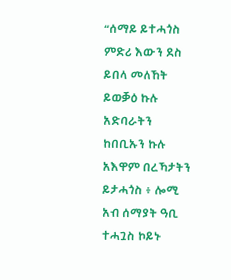“ሰማይ ይተሓጎስ ምድሪ እውን ደስ ይበላ መለኸት ይወቓዕ ኩሉ አድባራትን ከበቢኡን ኩሉ አእዋም በረኻታትን ይታሓጎስ ፥ ሎሚ አብ ሰማያት ዓቢ ተሓጓስ ኮይኑ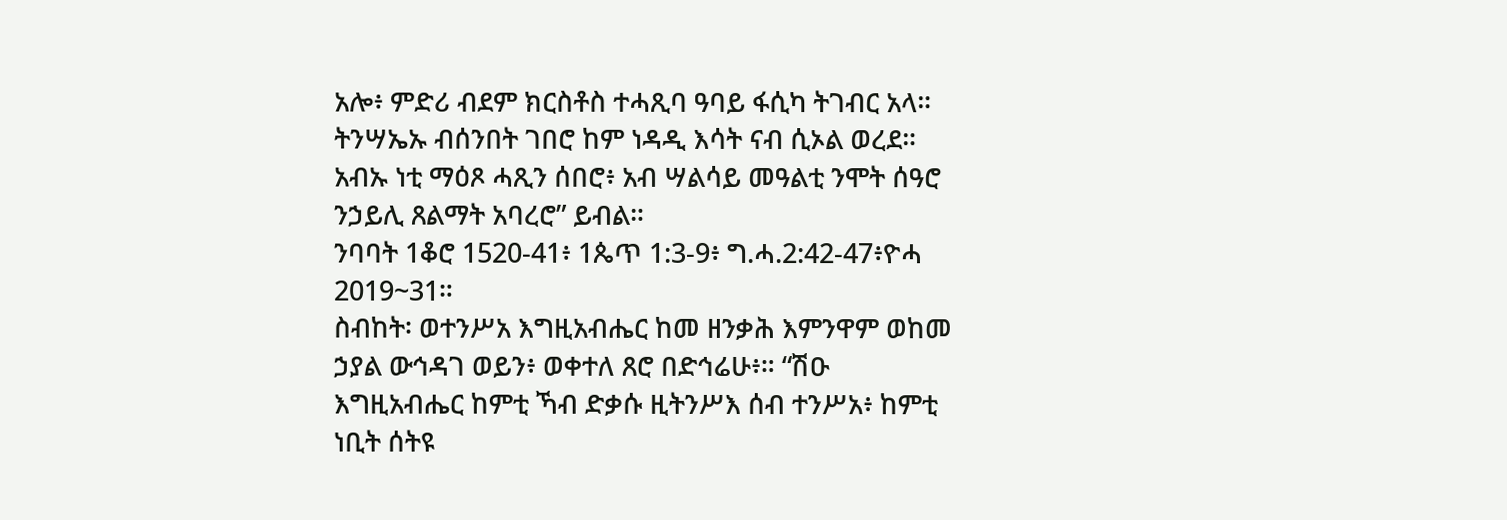አሎ፥ ምድሪ ብደም ክርስቶስ ተሓጺባ ዓባይ ፋሲካ ትገብር አላ። ትንሣኤኡ ብሰንበት ገበሮ ከም ነዳዲ እሳት ናብ ሲኦል ወረደ። አብኡ ነቲ ማዕጾ ሓጺን ሰበሮ፥ አብ ሣልሳይ መዓልቲ ንሞት ሰዓሮ ንኃይሊ ጸልማት አባረሮ” ይብል።
ንባባት 1ቆሮ 1520-41፥ 1ጴጥ 1:3-9፥ ግ.ሓ.2:42-47፥ዮሓ 2019~31።
ስብከት፡ ወተንሥአ እግዚአብሔር ከመ ዘንቃሕ እምንዋም ወከመ ኃያል ውኅዳገ ወይን፥ ወቀተለ ጸሮ በድኅሬሁ፥። “ሽዑ እግዚአብሔር ከምቲ ኻብ ድቃሱ ዚትንሥእ ሰብ ተንሥአ፥ ከምቲ ነቢት ሰትዩ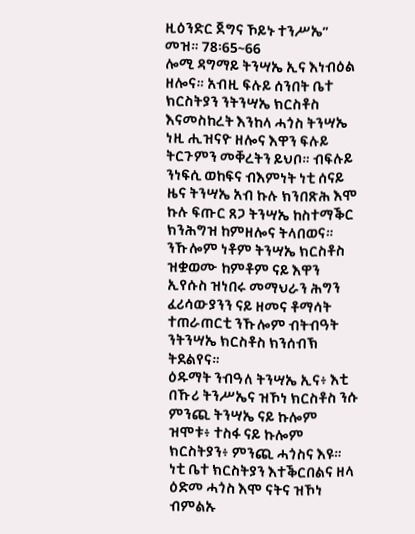ዚዕንድር ጀግና ኾይኑ ተንሥኤ” መዝ። 78፡65~66
ሎሚ ዳግማይ ትንሣኤ ኢና እነብዕል ዘሎና። አብዚ ፍሉይ ሰንበት ቤተ ክርስትያን ንትንሣኤ ክርስቶስ እናመስከረት እንከላ ሓጎስ ትንሣኤ ነዚ ሒዝናዮ ዘሎና እዋን ፍሉይ ትርጉምን መቐረትን ይህቦ። ብፍሉይ ንነፍሲ ወከፍና ብእምነት ነቲ ሰናይ ዜና ትንሣኤ አብ ኩሉ ክንበጽሕ እሞ ኩሉ ፍጡር ጸጋ ትንሣኤ ከስተማቕር ክንሕግዝ ከምዘሎና ትላበወና። ንኹሎም ነቶም ትንሣኤ ክርስቶስ ዝቋወሙ ከምቶም ናይ እዋን ኢየሱስ ዝነበሩ መማህራን ሕግን ፈሪሳውያንን ናይ ዘመና ቶማሳት ተጠራጠርቲ ንኹሎም ብትብዓት ንትንሣኤ ክርስቶስ ክንሰብኽ ትደልየና።
ዕዱማት ንብዓለ ትንሣኤ ኢና፥ እቲ በኹሪ ትንሥኤና ዝኾነ ክርስቶስ ንሱ ምንጪ ትንሣኤ ናይ ኩሎም ዝሞቱ፥ ተስፋ ናይ ኩሎም ክርስትያን፥ ምንጪ ሓጎስና እዩ። ነቲ ቤተ ክርስትያን እተቕርበልና ዘላ ዕድመ ሓጎስ እሞ ናትና ዝኾነ ብምልኡ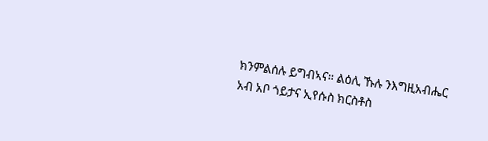ክንምልሰሉ ይግብኣና። ልዕሊ ኹሉ ንእግዚአብሔር አብ አቦ ጎይታና ኢየሱስ ክርስቶስ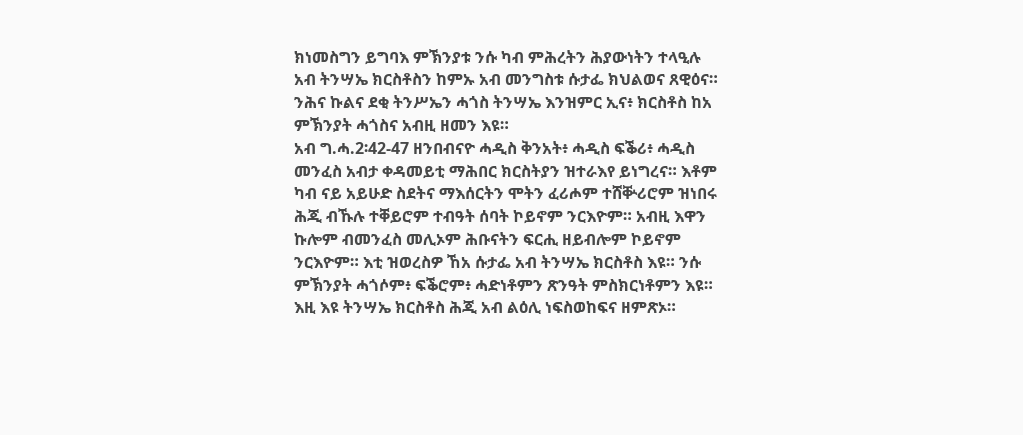ክነመስግን ይግባእ ምኽንያቱ ንሱ ካብ ምሕረትን ሕያውነትን ተላዒሉ አብ ትንሣኤ ክርስቶስን ከምኡ አብ መንግስቱ ሱታፌ ክህልወና ጸዊዕና። ንሕና ኩልና ደቂ ትንሥኤን ሓጎስ ትንሣኤ እንዝምር ኢና፥ ክርስቶስ ከአ ምኽንያት ሓጎስና አብዚ ዘመን እዩ።
አብ ግ.ሓ.2፡42-47 ዘንበብናዮ ሓዲስ ቅንአት፥ ሓዲስ ፍቕሪ፥ ሓዲስ መንፈስ አብታ ቀዳመይቲ ማሕበር ክርስትያን ዝተራእየ ይነግረና። እቶም ካብ ናይ አይሁድ ስደትና ማእሰርትን ሞትን ፈሪሖም ተሸቝሪሮም ዝነበሩ ሕጂ ብኹሉ ተቐይሮም ተብዓት ሰባት ኮይኖም ንርእዮም። አብዚ እዋን ኩሎም ብመንፈስ መሊኦም ሕቡናትን ፍርሒ ዘይብሎም ኮይኖም ንርእዮም። እቲ ዝወረስዎ ኸአ ሱታፌ አብ ትንሣኤ ክርስቶስ እዩ። ንሱ ምኽንያት ሓጎሶም፥ ፍቕሮም፥ ሓድነቶምን ጽንዓት ምስክርነቶምን እዩ። እዚ እዩ ትንሣኤ ክርስቶስ ሕጂ አብ ልዕሊ ነፍስወከፍና ዘምጽኦ።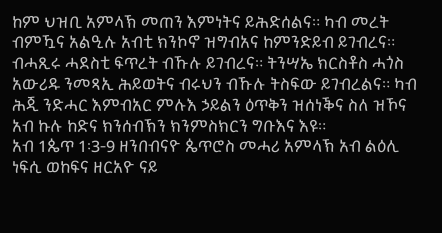ከም ህዝቢ አምላኽ መጠን እምነትና ይሕድሰልና። ካብ መረት ብምዃና አልዒሉ አብቲ ክንኮኖ ዝግብአና ከምንድይብ ይገብረና። ብሓጺሩ ሓደስቲ ፍጥረት ብኹሉ ይገብረና። ትንሣኤ ክርስቶስ ሓጎስ አውሪዱ ንመጻኢ ሕይወትና ብሩህን ብኹሉ ትስፍው ይገብረልና። ካብ ሕጂ ንድሓር እምብአር ምሉእ ኃይልን ዕጥቅን ዝሰነቕና ስለ ዝኾና አብ ኩሉ ከድና ክንሰብኽን ክንምስክርን ግቡእና እዩ።
አብ 1ጴጥ 1፡3-9 ዘንበብናዮ ጴጥሮስ መሓሪ አምላኽ አብ ልዕሊ ነፍሲ ወከፍና ዘርአዮ ናይ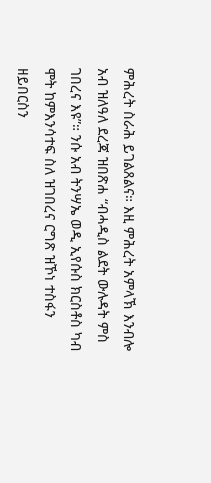ምሕረት ስራሕ ይገልጸልና። እዚ ምሕረት አምላኽ እንብሎ አብ ዝለዓለ ደረጃ ዝበጽሐ “ብሓዲስ ልደት ውሉዳት ምስ ገበረና እዩ”። ንሱ አብ ትንሣኤ ወዲ ኢየሱስ ክርስቶስ ካብ ሞት ከምእንሳተፍ ስለ ዝገበረና ርግጽ ዝኾነ ተስፋን ዘይበርስን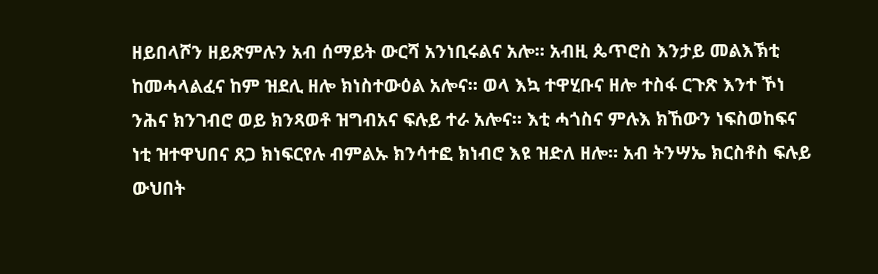ዘይበላሾን ዘይጽምሉን አብ ሰማይት ውርሻ አንነቢሩልና አሎ። አብዚ ጴጥሮስ እንታይ መልእኽቲ ከመሓላልፈና ከም ዝደሊ ዘሎ ክነስተውዕል አሎና። ወላ እኳ ተዋሂቡና ዘሎ ተስፋ ርጉጽ እንተ ኾነ ንሕና ክንገብሮ ወይ ክንጻወቶ ዝግብአና ፍሉይ ተራ አሎና። እቲ ሓጎስና ምሉእ ክኸውን ነፍስወከፍና ነቲ ዝተዋህበና ጸጋ ክነፍርየሉ ብምልኡ ክንሳተፎ ክነብሮ እዩ ዝድለ ዘሎ። አብ ትንሣኤ ክርስቶስ ፍሉይ ውህበት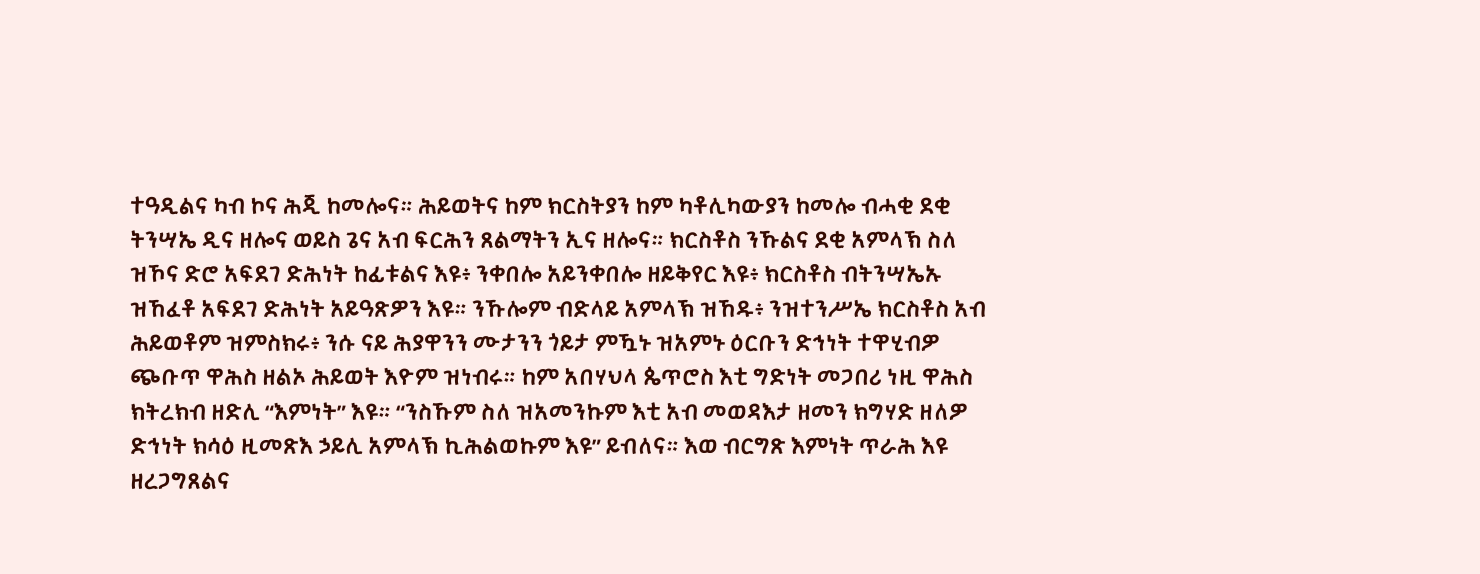ተዓዲልና ካብ ኮና ሕጂ ከመሎና። ሕይወትና ከም ክርስትያን ከም ካቶሊካውያን ከመሎ ብሓቂ ደቂ ትንሣኤ ዲና ዘሎና ወይስ ጌና አብ ፍርሕን ጸልማትን ኢና ዘሎና። ክርስቶስ ንኹልና ደቂ አምላኽ ስለ ዝኾና ድሮ አፍደገ ድሕነት ከፊቱልና እዩ፥ ንቀበሎ አይንቀበሎ ዘይቅየር እዩ፥ ክርስቶስ ብትንሣኤኡ ዝኸፈቶ አፍደገ ድሕነት አይዓጽዎን እዩ። ንኹሎም ብድላይ አምላኽ ዝኸዱ፥ ንዝተንሥኤ ክርስቶስ አብ ሕይወቶም ዝምስክሩ፥ ንሱ ናይ ሕያዋንን ሙታንን ጎይታ ምዃኑ ዝአምኑ ዕርቡን ድኅነት ተዋሂብዎ ጭቡጥ ዋሕስ ዘልኦ ሕይወት እዮም ዝነብሩ። ከም አበሃህላ ጴጥሮስ እቲ ግድነት መጋበሪ ነዚ ዋሕስ ክትረክብ ዘድሊ “እምነት” እዩ። “ንስኹም ስለ ዝአመንኩም እቲ አብ መወዳእታ ዘመን ክግሃድ ዘለዎ ድኅነት ክሳዕ ዚመጽእ ኃይሊ አምላኽ ኪሕልወኩም እዩ” ይብለና። እወ ብርግጽ እምነት ጥራሕ እዩ ዘረጋግጸልና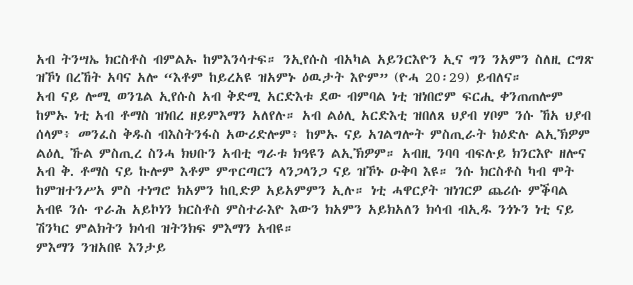አብ ትንሣኤ ክርስቶስ ብምልኡ ከምእንሳተፍ። ንኢየሱስ ብአካል አይንርእዮን ኢና ግን ንአምን ስለዚ ርግጽ ዝኾነ በረኸት አባና አሎ “እቶም ከይረአዩ ዝአምኑ ዕዉታት እዮም” (ዮሓ 20፡29) ይብለና።
አብ ናይ ሎሚ ወንጌል ኢየሱስ አብ ቅድሚ አርድእቱ ደው ብምባል ነቲ ዝነበሮም ፍርሒ ቀንጠጠሎም ከምኡ ነቲ አብ ቶማስ ዝነበረ ዘይምእማን አለየሉ። አብ ልዕሊ አርድእቲ ዝበለጸ ህያብ ሃቦም ንሱ ኸአ ህያብ ሰላም፥ መንፈስ ቅዱስ ብእስትንፋስ አውሪድሎም፥ ከምኡ ናይ አገልግሎት ምስጢራት ክዕድሉ ልኢኽዎም ልዕሊ ኹል ምስጢረ ስንሓ ክህቡን አብቲ ግራቱ ክዓዩን ልኢኽዎም። አብዚ ንባባ ብፍሉይ ክንርእዮ ዘሎና አብ ቅ. ቶማስ ናይ ኩሎም እቶም ምጥርጣርን ላንጋላንጋ ናይ ዝኾኑ ዑቅባ እዩ። ንሱ ክርስቶስ ካብ ሞት ከምዝተንሥአ ምስ ተነግሮ ክአምን ከቢድዎ አይአምምን ኢሉ። ነቲ ሓዋርያት ዝነገርዎ ጨሪሱ ምቕባል አብዩ ንሱ ጥራሕ አይኮነን ክርስቶስ ምስተራእዮ እውን ክአምን አይክአለን ክሳብ ብኢዱ ንጎኑን ነቲ ናይ ሽንካር ምልክትን ክሳብ ዝትንክፍ ምእማን አብዩ።
ምእማን ንዝአበዩ እንታይ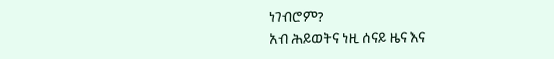ነገብሮም?
አብ ሕይወትና ነዚ ሰናይ ዜና እና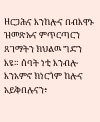ዘርጋሕና እንከሎና በብእዋኑ ዝመጽኡና ምጥርጣርን ጸገማትን ክህልዉ ግድን እዩ። ሰባት ነቲ እንብሎ እንአምኖ ክነርጎም ከሎና አይቅበሉናን፥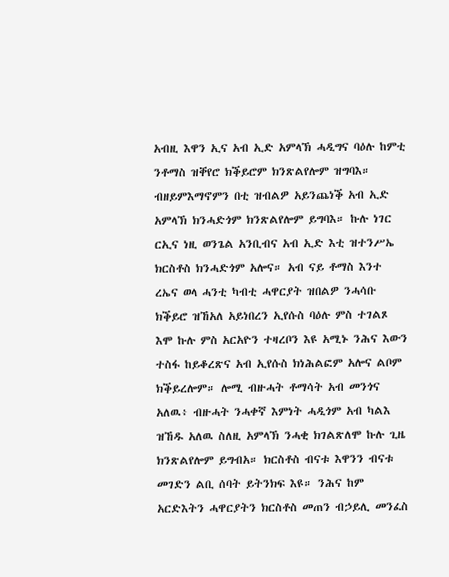አብዚ እዋን ኢና አብ ኢድ አምላኽ ሓዲግና ባዕሉ ከምቲ ንቶማስ ዝቐየሮ ክቕይሮም ክንጽልየሎም ዝግባእ። ብዘይምእማኖምን በቲ ዝብልዎ አይንጨነቕ አብ ኢድ አምላኽ ክንሓድጎም ክንጽልየሎም ይግባእ። ኩሉ ነገር ርኢና ነዚ ወንጌል አንቢብና አብ ኢድ እቲ ዝተንሥኤ ክርስቶስ ክንሓድጎም አሎና። አብ ናይ ቶማስ እንተ ረኤና ወላ ሓንቲ ካብቲ ሓዋርያት ዝበልዎ ንሓሳቡ ክቕይሮ ዝኸአለ አይነበረን ኢየሱስ ባዕሉ ምስ ተገልጾ እሞ ኩሉ ምስ አርአዮን ተዛረቦን እዩ አሚኑ ንሕና እውን ተስፋ ከይቆረጽና አብ ኢየሱስ ክነሕልፎም አሎና ልቦም ክቕይረሎም። ሎሚ ብዙሓት ቶማሳት አብ መንጎና አለዉ፥ ብዙሓት ንሓቀኛ እምነት ሓዲጎም አብ ካልእ ዝኸዱ አለዉ ስለዚ አምላኽ ንሓቂ ክገልጽለሞ ኩሉ ጊዜ ክንጽልየሎም ይግብአ። ክርስቶስ ብናቱ እዋንን ብናቱ መገድን ልቢ ሰባት ይትንክፍ እዩ። ንሕና ከም አርድእትን ሓዋርያትን ክርስቶስ መጠን ብኃይሊ መንፈስ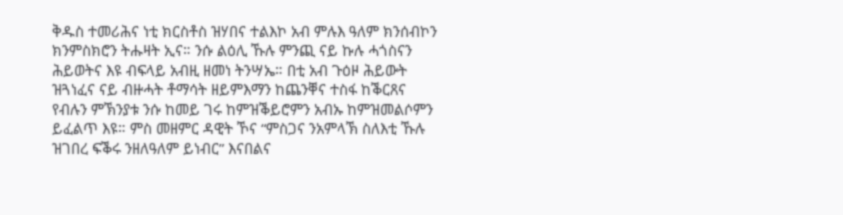ቅዱስ ተመሪሕና ነቲ ክርስቶስ ዝሃበና ተልእኮ አብ ምሉእ ዓለም ክንሰብኮን ክንምስክሮን ትሑዛት ኢና። ንሱ ልዕሊ ኹሉ ምንጪ ናይ ኩሉ ሓጎስናን ሕይወትና እዩ ብፍላይ አብዚ ዘመነ ትንሣኤ። በቲ አብ ጉዕዞ ሕይውት ዝጓነፈና ናይ ብዙሓት ቶማሳት ዘይምእማን ከጨንቐና ተስፋ ከቕርጸና የብሉን ምኽንያቱ ንሱ ከመይ ገሩ ከምዝቕይሮምን አብኡ ከምዝመልሶምን ይፈልጥ እዩ። ምስ መዘምር ዳዊት ኾና “ምስጋና ንአምላኽ ስለእቲ ኹሉ ዝገበረ ፍቕሩ ንዘለዓለም ይነብር” እናበልና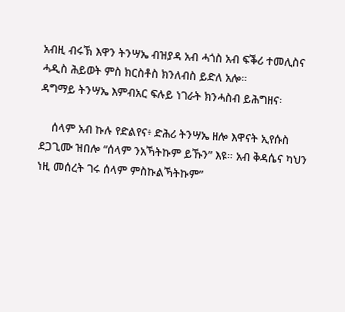አብዚ ብሩኽ እዋን ትንሣኤ ብዝያዳ አብ ሓጎስ አብ ፍቕሪ ተመሊስና ሓዲስ ሕይወት ምስ ክርስቶስ ክንለብስ ይድለ አሎ።
ዳግማይ ትንሣኤ እምብአር ፍሉይ ነገራት ክንሓስብ ይሕግዘና፡

    ሰላም አብ ኩሉ የድልየና፥ ድሕሪ ትንሣኤ ዘሎ እዋናት ኢየሱስ ደጋጊሙ ዝበሎ “ሰላም ንአኻትኩም ይኹን” እዩ። አብ ቅዳሴና ካህን ነዚ መሰረት ገሩ ሰላም ምስኩልኻትኩም”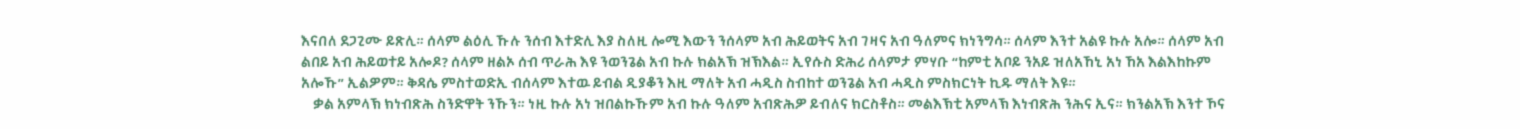እናበለ ደጋጊሙ ይጽሊ። ሰላም ልዕሊ ኹሉ ንሰብ እተድሊ እያ ስለዚ ሎሚ እውን ንሰላም አብ ሕይወትና አብ ገዛና አብ ዓለምና ክነንግሳ። ሰላም እንተ አልዩ ኩሉ አሎ። ሰላም አብ ልበይ አብ ሕይወተይ አሎዶ? ሰላም ዘልኦ ሰብ ጥራሕ እዩ ንወንጌል አብ ኩሉ ክልአኽ ዝኽእል። ኢየሱስ ድሕሪ ሰላምታ ምሃቡ “ከምቲ አቦይ ንአይ ዝለአኸኒ አነ ኸአ እልእከኩም አሎኹ” ኢልዎም። ቅዳሴ ምስተወድኢ ብሰላም እተዉ ይብል ዲያቆን እዚ ማለት አብ ሓዲስ ስብከተ ወንጌል አብ ሓዲስ ምስክርነት ኪዱ ማለት እዩ።
    ቃል አምላኽ ክነብጽሕ ስንድዋት ንኹን። ነዚ ኩሉ አነ ዝበልኩኹም አብ ኩሉ ዓለም አብጽሕዎ ይብለና ክርስቶስ። መልእኽቲ አምላኽ እነብጽሕ ንሕና ኢና። ክንልአኽ እንተ ኾና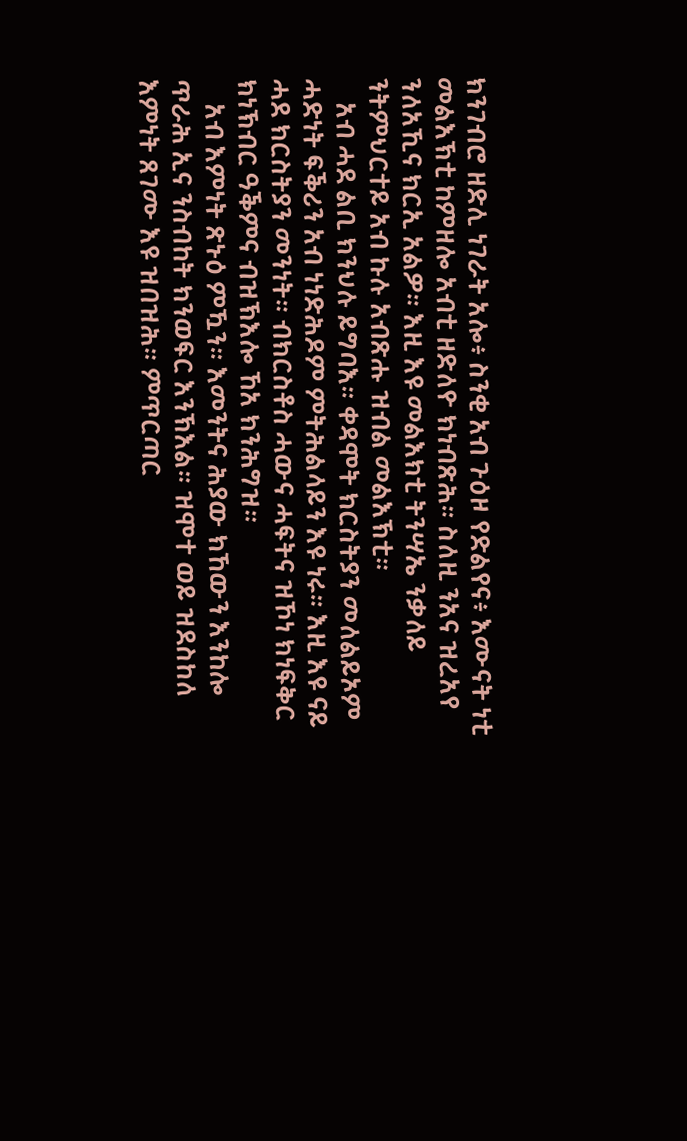ክንገብሮ ዘድሊ ነገራት አሎ፥ ስንቂ አብ ጉዕዞ የድልየና፥ እሙናት ነቲ መልእኽቲ ከምዘሎ አብቲ ዘድለዮ ክነብጽሕ። ስለዚ ንአና ዝረአየ ንለአኺና ክርኢ አልዎ። እዚ እዩ መልእክቲ ትንሣኤ ንቃለይ ንትምህርተይ አብ ኩሉ አብጽሑ ዝብል መልእኽቲ።
    አብ ሓደ ልቢ ክንህሉ ይግባእ። ቀዳሞት ክርስትያን መለልይኦም ሓድነት ፍቕሪን አብ ነነድሕዶም ምትሕልላይን እዩ ነሩ። እዚ እዩ ናይ ሓደ ክርስትያን መንነት። ብክርስቶስ ሓውና ሓፍትና ዝኾነ ክነፍቅር ክነኽብር ዓቕምና ብዝኽእሎ ኸአ ክንሕግዝ።
    አብ እምነት ጽኑዕ ምዃን። እመንትና ሕያው ክኸውን እንከሎ ጥራሕ ኢና ንስብከት ክንወፍር እንኽእል። ዝሞተ ወይ ዝደስከለ እምነት ጸገሙ እዩ ዝበዝሕ። ምጥርጣር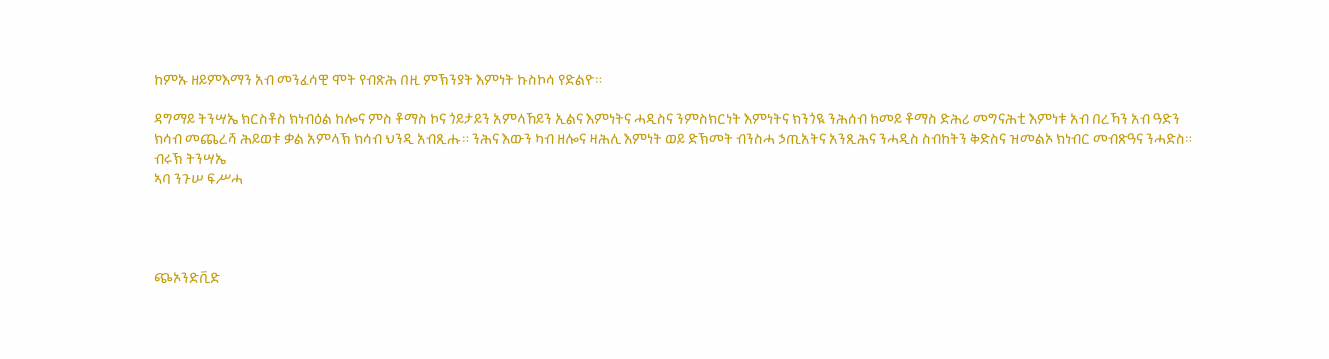ከምኡ ዘይምእማን አብ መንፈሳዊ ሞት የብጽሕ በዚ ምኽንያት እምነት ኩስኮሳ የድልዮ።

ዳግማይ ትንሣኤ ክርስቶስ ክነብዕል ከሎና ምስ ቶማስ ኮና ጎይታይን አምላኸይን ኢልና እምነትና ሓዲስና ንምስክርነት እምነትና ክንጎዪ ንሕሰብ ከመይ ቶማስ ድሕሪ መግናሕቲ እምነቱ አብ በረኻን አብ ዓድን ክሳብ መጨረሻ ሕይወቱ ቃል አምላኽ ክሳብ ህንዲ አብጺሑ። ንሕና እውን ካብ ዘሎና ዛሕሊ እምነት ወይ ድኽመት ብንስሓ ኃጢአትና አንጺሕና ንሓዲስ ስብከትን ቅድስና ዝመልኦ ክነብር መብጽዓና ንሓድስ።
ብሩኽ ትንሣኤ
ኣባ ንጉሠ ፍሥሓ




ጭኦንድቪድ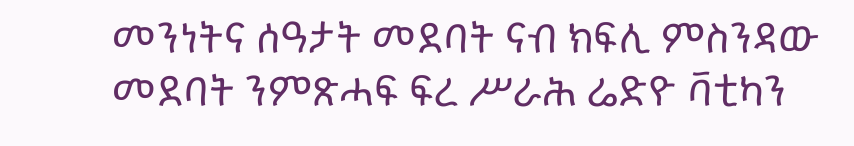መንነትና ሰዓታት መደባት ናብ ክፍሊ ምስንዳው መደባት ንምጽሓፍ ፍረ ሥራሕ ሬድዮ ቫቲካን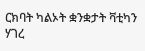ርክባት ካልኦት ቋንቋታት ቫቲካን ሃገረ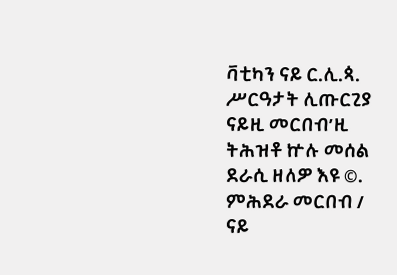ቫቲካን ናይ ር.ሊ.ጳ. ሥርዓታት ሊጡርጊያ
ናይዚ መርበብ’ዚ ትሕዝቶ ኵሉ መሰል ደራሲ ዘለዎ እዩ ©. ምሕደራ መርበብ / ናይ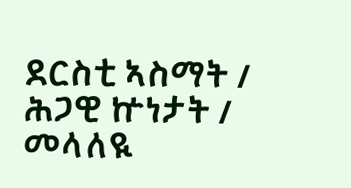ደርስቲ ኣስማት / ሕጋዊ ኵነታት / መላለዪ